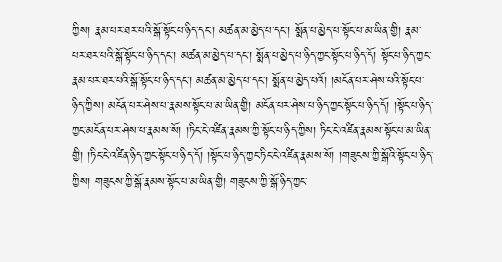ཀྱིས། རྣམ་པར་ཐར་པའི་སྒོ་སྟོང་པ་ཉིད་དང་། མཚན་མ་མྱེད་པ་དང་། སྨོན་པ་མྱེད་པ་སྟོང་པ་མ་ཡིན་གྱི། རྣམ་པར་ཐར་པའི་སྒོ་སྟོང་པ་ཉིད་དང་། མཚན་མ་མྱེད་པ་དང་། སྨོན་པ་མྱེད་པ་ཉིད་ཀྱང་སྟོང་པ་ཉིད་དོ། སྟོང་པ་ཉིད་ཀྱང་རྣམ་པར་ཐར་པའི་སྒོ་སྟོང་པ་ཉིད་དང་། མཚན་མ་མྱེད་པ་དང་། སྨོན་པ་མྱེད་པའོ། །མངོན་པར་ཤེས་པའི་སྟོང་པ་ཉིད་ཀྱིས། མངོན་པར་ཤེས་པ་རྣམས་སྟོང་པ་མ་ཡིན་གྱི། མངོན་པར་ཤེས་པ་ཉིད་ཀྱང་སྟོང་པ་ཉིད་དོ། །སྟོང་པ་ཉིད་ཀྱང་མངོན་པར་ཤེས་པ་རྣམས་སོ། །ཏིང་ངེ་འཛིན་རྣམས་ཀྱི་སྟོང་པ་ཉིད་ཀྱིས། ཏིང་ངེ་འཛིན་རྣམས་སྟོང་པ་མ་ཡིན་གྱི། །ཏིང་ངེ་འཛིན་ཉིད་ཀྱང་སྟོང་པ་ཉིད་དོ། །སྟོང་པ་ཉིད་ཀྱང་ཏིང་ངེ་འཛིན་རྣམས་སོ། །གཟུངས་ཀྱི་སྒོའི་སྟོང་པ་ཉིད་ཀྱིས། གཟུངས་ཀྱི་སྒོ་རྣམས་སྟོང་པ་མ་ཡིན་གྱི། གཟུངས་ཀྱི་སྒོ་ཉིད་ཀྱང་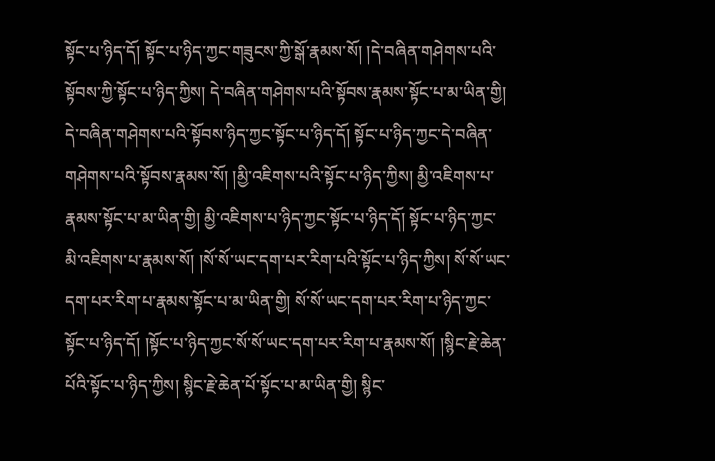སྟོང་པ་ཉིད་དོ། སྟོང་པ་ཉིད་ཀྱང་གཟུངས་ཀྱི་སྒོ་རྣམས་སོ། །དེ་བཞིན་གཤེགས་པའི་སྟོབས་ཀྱི་སྟོང་པ་ཉིད་ཀྱིས། དེ་བཞིན་གཤེགས་པའི་སྟོབས་རྣམས་སྟོང་པ་མ་ཡིན་གྱི། དེ་བཞིན་གཤེགས་པའི་སྟོབས་ཉིད་ཀྱང་སྟོང་པ་ཉིད་དོ། སྟོང་པ་ཉིད་ཀྱང་དེ་བཞིན་གཤེགས་པའི་སྟོབས་རྣམས་སོ། །མྱི་འཇིགས་པའི་སྟོང་པ་ཉིད་ཀྱིས། མྱི་འཇིགས་པ་རྣམས་སྟོང་པ་མ་ཡིན་གྱི། མྱི་འཇིགས་པ་ཉིད་ཀྱང་སྟོང་པ་ཉིད་དོ། སྟོང་པ་ཉིད་ཀྱང་མི་འཇིགས་པ་རྣམས་སོ། །སོ་སོ་ཡང་དག་པར་རིག་པའི་སྟོང་པ་ཉིད་ཀྱིས། སོ་སོ་ཡང་དག་པར་རིག་པ་རྣམས་སྟོང་པ་མ་ཡིན་གྱི། སོ་སོ་ཡང་དག་པར་རིག་པ་ཉིད་ཀྱང་སྟོང་པ་ཉིད་དོ། །སྟོང་པ་ཉིད་ཀྱང་སོ་སོ་ཡང་དག་པར་རིག་པ་རྣམས་སོ། །སྙིང་རྗེ་ཆེན་པོའི་སྟོང་པ་ཉིད་ཀྱིས། སྙིང་རྗེ་ཆེན་པོ་སྟོང་པ་མ་ཡིན་གྱི། སྙིང་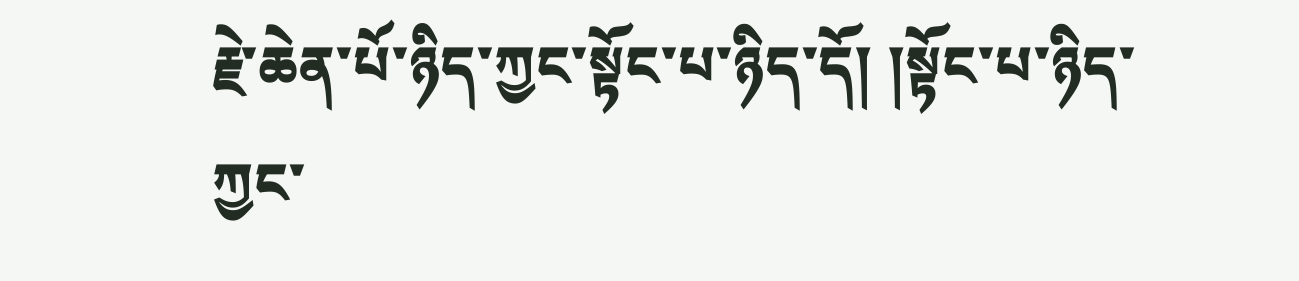རྗེ་ཆེན་པོ་ཉིད་ཀྱང་སྟོང་པ་ཉིད་དོ། །སྟོང་པ་ཉིད་ཀྱང་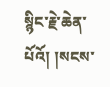སྙིང་རྗེ་ཆེན་པོའོ། །སངས་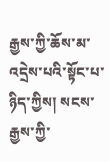རྒྱས་ཀྱི་ཆོས་མ་འདྲེས་པའི་སྟོང་པ་ཉིད་ཀྱིས། སངས་རྒྱས་ཀྱི་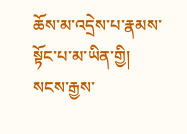ཆོས་མ་འདྲེས་པ་རྣམས་སྟོང་པ་མ་ཡིན་གྱི། སངས་རྒྱས་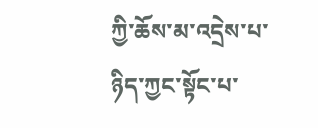ཀྱི་ཆོས་མ་འདྲེས་པ་ཉིད་ཀྱང་སྟོང་པ་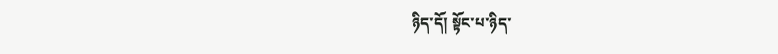ཉིད་དོ། སྟོང་པ་ཉིད་